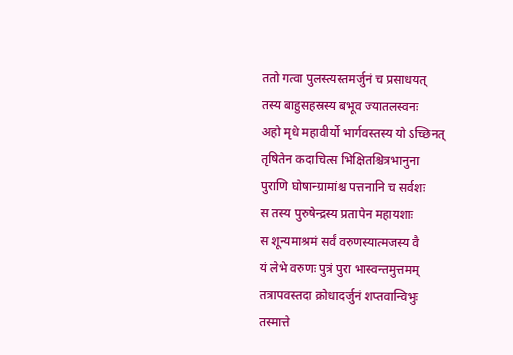ततो गत्वा पुलस्त्यस्तमर्जुनं च प्रसाधयत्
तस्य बाहुसहस्रस्य बभूव ज्यातलस्वनः
अहो मृधे महावीर्यो भार्गवस्तस्य यो ऽच्छिनत्
तृषितेन कदाचित्स भिक्षितश्चित्रभानुना
पुराणि घोषान्ग्रामांश्च पत्तनानि च सर्वशः
स तस्य पुरुषेन्द्रस्य प्रतापेन महायशाः
स शून्यमाश्रमं सर्वं वरुणस्यात्मजस्य वै
यं लेभे वरुणः पुत्रं पुरा भास्वन्तमुत्तमम्
तत्रापवस्तदा क्रोधादर्जुनं शप्तवान्विभुः
तस्मात्ते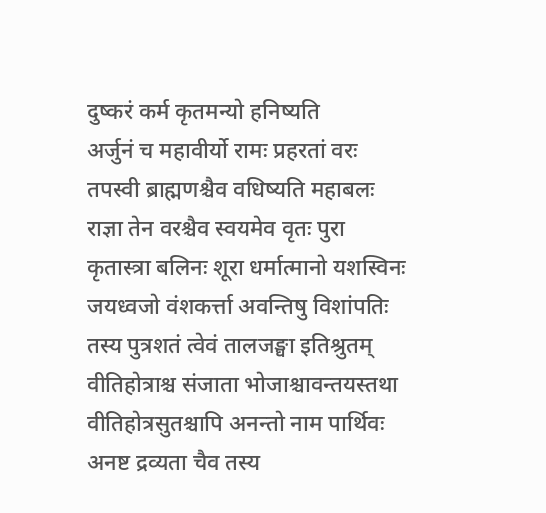दुष्करं कर्म कृतमन्यो हनिष्यति
अर्जुनं च महावीर्यो रामः प्रहरतां वरः
तपस्वी ब्राह्मणश्चैव वधिष्यति महाबलः
राज्ञा तेन वरश्चैव स्वयमेव वृतः पुरा
कृतास्त्रा बलिनः शूरा धर्मात्मानो यशस्विनः
जयध्वजो वंशकर्त्ता अवन्तिषु विशांपतिः
तस्य पुत्रशतं त्वेवं तालजङ्घा इतिश्रुतम्
वीतिहोत्राश्च संजाता भोजाश्चावन्तयस्तथा
वीतिहोत्रसुतश्चापि अनन्तो नाम पार्थिवः
अनष्ट द्रव्यता चैव तस्य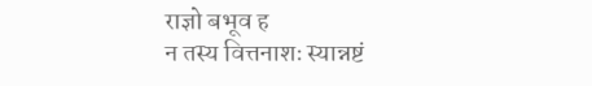राज्ञो बभूव ह
न तस्य वित्तनाशः स्यान्नष्टं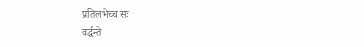प्रतिलभेच्च सः
वर्द्धन्ते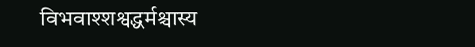विभवाश्शश्वद्धर्मश्चास्य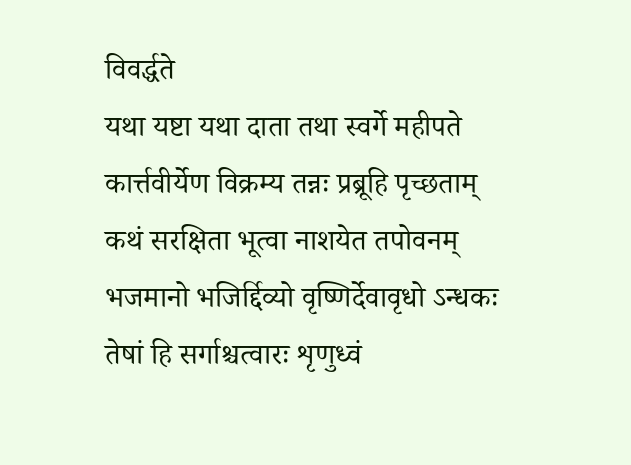विवर्द्धते
यथा यष्टा यथा दाता तथा स्वर्गे महीपते
कार्त्तवीर्येण विक्रम्य तन्नः प्रब्रूहि पृच्छताम्
कथं सरक्षिता भूत्वा नाशयेत तपोवनम्
भजमानो भजिर्द्दिव्यो वृष्णिर्देवावृधो ऽन्धकः
तेषां हि सर्गाश्चत्वारः शृणुध्वं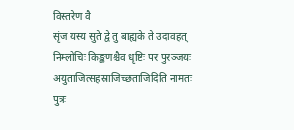विस्तरेण वै
सृंज यस्य सुते द्वे तु बाह्यके ते उदावहत्
निम्लोचिः किङ्कणश्चैव धृष्टिः पर पुरञ्जयः
अयुताजित्सहस्राजिच्छताजिदिति नामतः
पुत्रः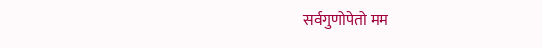सर्वगुणोपेतो मम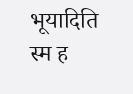भूयादिति स्म ह